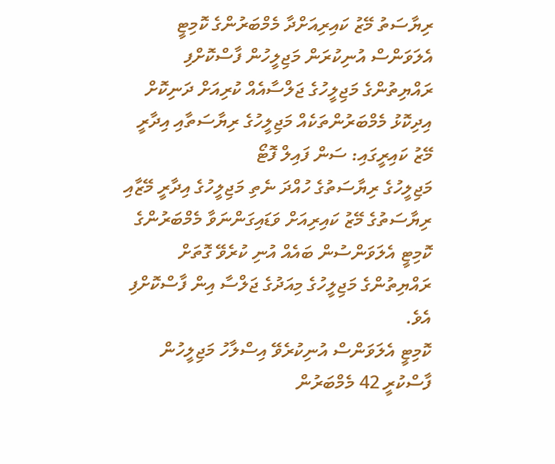ރިޔާސަތު މޭޒު ކައިރިއަށްދާ މެމްބަރުންގެ ކޮމިޓީ އެލަވަންސް އުނިކުރަން މަޖިލީހުން ފާސްކޮށްފި
ރައްޔިތުންގެ މަޖިލީހުގެ ޖަލްސާއެއް ކުރިއަށް ދަނިކޮށް އިދިކޮޅު މެމްބަރުންތަކެއް މަޖިލީހުގެ ރިޔާސަތާއި އިދާރީ މޭޒު ކައިރީގައި: ސަން ފައިލް ފޮޓޯ
މަޖިލީހުގެ ރިޔާސަތުގެ ހުއްދަ ނެތި މަޖިލީހުގެ އިދާރީ މޭޒާއި ރިޔާސަތުގެ މޭޒު ކައިރިއަށް ވަޑައިގަންނަވާ މެމްބަރުންގެ ކޮމިޓީ އެލަވަންސުން ބައެއް އުނި ކުރެވޭ ގޮތަށް ރައްޔިތުންގެ މަޖިލީހުގެ މިއަދުގެ ޖަލްސާ އިން ފާސްކޮށްފި އެވެ.
ކޮމިޓީ އެލަވަންސް އުނިކުރެވޭ އިސްލާހު މަޖިލީހުން ފާސްކުރީ 42 މެމްބަރުން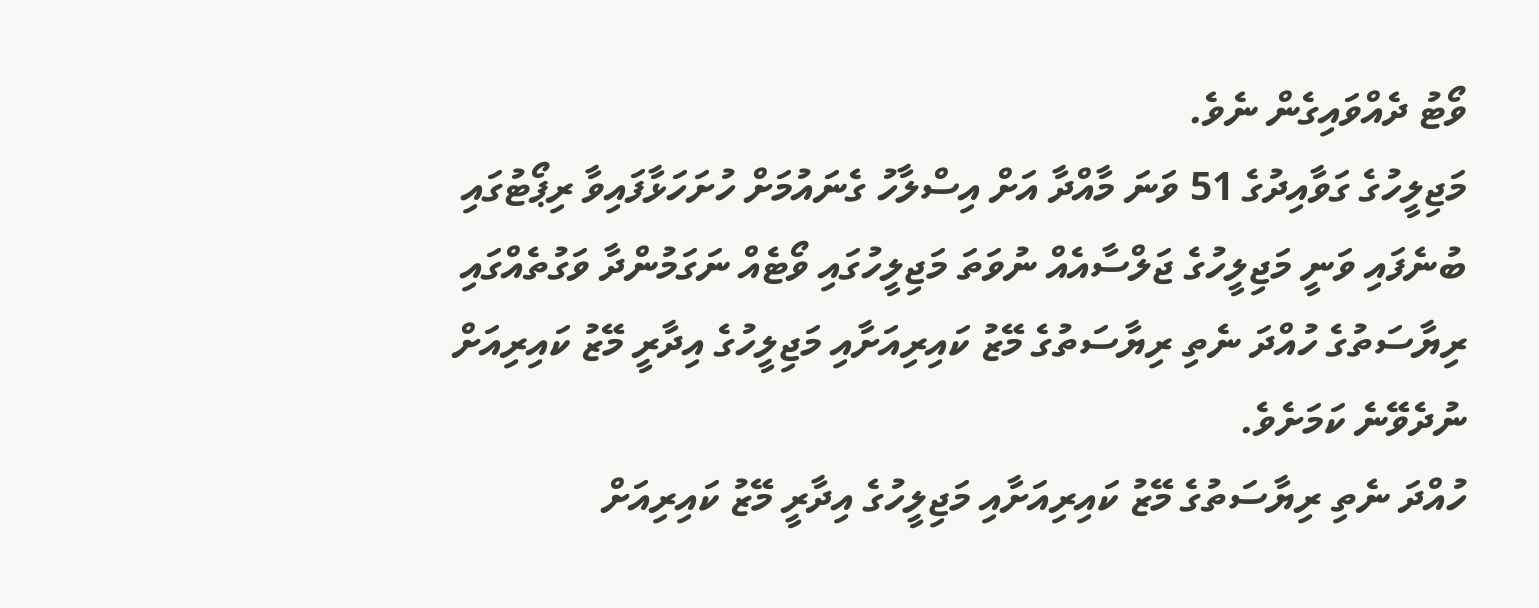ވޯޓު ދެއްވައިގެން ނެވެ.
މަޖިލީހުގެ ގަވާއިދުގެ 51 ވަނަ މާއްދާ އަށް އިސްލާހު ގެނައުމަށް ހުށަހަޅާފައިވާ ރިޕޯޓުގައި ބުނެފައި ވަނީ މަޖިލީހުގެ ޖަލްސާއެއް ނުވަތަ މަޖިލީހުގައި ވޯޓެއް ނަގަމުންދާ ވަގުތެއްގައި ރިޔާސަތުގެ ހުއްދަ ނެތި ރިޔާސަތުގެ މޭޒު ކައިރިއަށާއި މަޖިލީހުގެ އިދާރީ މޭޒު ކައިރިއަށް ނުދެވޭނެ ކަމަށެވެ.
ހުއްދަ ނެތި ރިޔާސަތުގެ މޭޒު ކައިރިއަށާއި މަޖިލީހުގެ އިދާރީ މޭޒު ކައިރިއަށް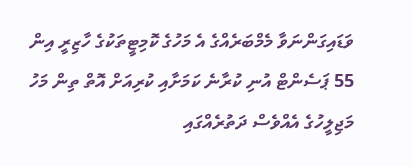ވަޑައިގަންނަވާ މެމްބަރެއްގެ އެ މަހުގެ ކޮމިޓީތަކުގެ ހާޒިރީ އިން 55 ޕަސެންޓް އުނި ކުރާނެ ކަމަށާއި ކުރިއަށް އޮތް ތިން މަހު މަޖިލީހުގެ އެއްވެސް ދަތުރެއްގައި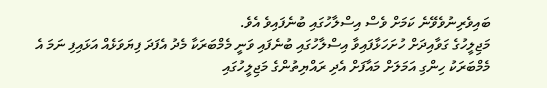ބައިވެރިނުވެވޭނެ ކަމަށް ވެސް އިސްލާހުގައި ބުނެފައިވެ އެވެ.
މަޖިލީހުގެ ގަވާއިދަށް ހުށަހަޅާފައިވާ އިސްލާހުގައި ބުނެފައި ވަނީ މެމްބަރަކާ މެދު އެފަދަ ފިޔަވަޅެއް އަޅައިފި ނަމަ އެ މެމްބަރަކު ހިންގި އަމަލަށް މައާފަށް އެދި ރައްޔިތުންގެ މަޖިލީހުގައި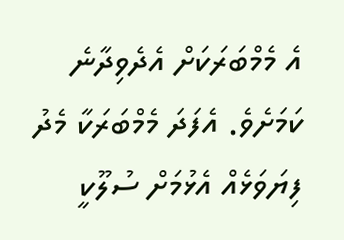އެ މެމްބަރަކަށް އެދެވިދާނެ ކަމަށެވެ. އެފަދަ މެމްބަރަކާ މެދު ފިޔަވަޅެއް އެޅުމަށް ސުލޫކީ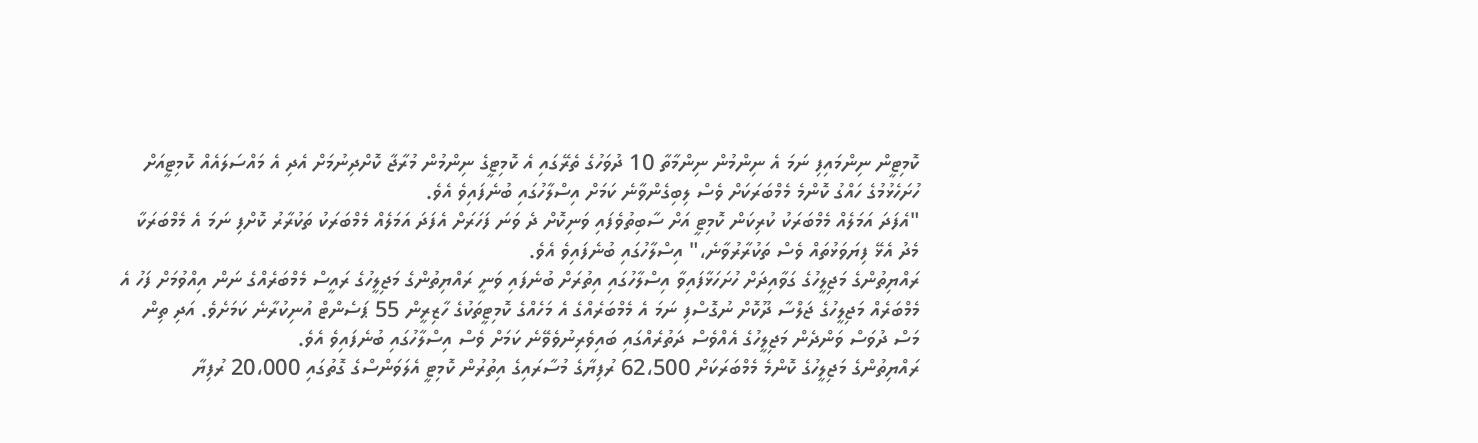ކޮމިޓީން ނިންމައިފި ނަމަ އެ ނިންމުން ނިންމާތާ 10 ދުވަހުގެ ތެރޭގައި އެ ކޮމިޓީގެ ނިންމުން މުރާޖާ ކޮށްދިނުމަށް އެދި އެ މައްސަލައެއް ކޮމިޓީއަށް ހުށަހެޅުމުގެ ހައްގު ކޮންމެ މެމްބަރަކަށް ވެސް ލިބިގެންވާނެ ކަމަށް އިސްލާހުގައި ބުނެފައިވެ އެވެ.
"އެފަދަ އަމަލެއް މެމްބަރަކު ކުރިކަން ކޮމިޓީ އަށް ސާބިތުވެފައި ވަނިކޮށް ދެ ވަނަ ފަހަރަށް އެފަދަ އަމަލެއް މެމްބަރަކު ތަކުރާރު ކޮށްފި ނަމަ އެ މެމްބަރަކާ މެދު އެޅޭ ފިޔަވަޅުތައް ވެސް ތަކުރާރުވާނެ،" އިސްލާހުގައި ބުނެފައިވެ އެވެ.
ރައްޔިތުންގެ މަޖިލީހުގެ ގަވާއިދަށް ހުށަހަޅާފައިވާ އިސްލާހުގައި އިތުރަށް ބުނެފައި ވަނީ ރައްޔިތުންގެ މަޖިލީހުގެ ރައީސް މެމްބަރެއްގެ ނަން އިއްވުމަށް ފަހު އެ މެމްބަރެއް މަޖިލީހުގެ ޖަލްސާ ދޫކޮށް ނުގޮސްފި ނަމަ އެ މެމްބަރެއްގެ އެ މަހެއްގެ ކޮމިޓީތަކުގެ ހާޒިރީން 55 ޕަސެންޓް އުނިކުރާނެ ކަމަށެވެ. އަދި ތިން މަސް ދުވަސް ވަންދެން މަޖިލީހުގެ އެއްވެސް ދަތުރެއްގައި ބައިވެރިނުވެވޭނެ ކަމަށް ވެސް އިސްލާހުގައި ބުނެފައިވެ އެވެ.
ރައްޔިތުންގެ މަޖިލީހުގެ ކޮންމެ މެމްބަރަކަށް 62،500 ރުފިޔާގެ މުސާރައިގެ އިތުރުން ކޮމިޓީ އެލަވަންސްގެ ގޮތުގައި 20،000 ރުފިޔާ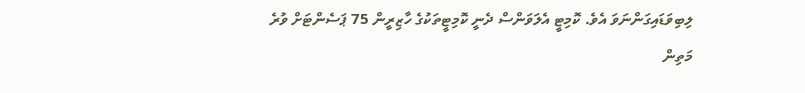ލިބިވަޑައިގަންނަވަ އެވެ. ކޮމިޓީ އެލަވަންސް ދެނީ ކޮމިޓީތަކުގެ ހާޒިރީން 75 ޕަސެންޓަށް ވުރެ މަތިން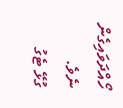ހޯއްދަވައިގެން ނެވެ.
ގުޅޭ ޓެގު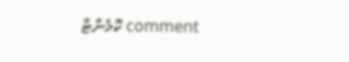comment ކޮމެންޓް